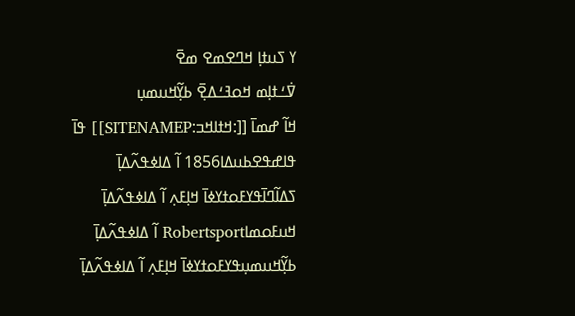ߌ ߖߎߙߊ߲ ߞߣߐߘߐ ߘߐ߫
ߜ߭ߑߙߊ߲ߘ ߞߋߔߑߡߐ߲߫ ߕߌ߲߬ߞߎߘߎ߲
ߞߊ߬ ߝߘߊ߫ [[:ߞߙߊߞߏ:SITENAMEP]] ߟߊ߫
ߟߊߝߟߐߕߎߡߊ1856 ߊ߬ ߡߊߦߟߍ߬ߡߊ߲߫
ߖߡߊ߬ߣߊ߫ߟߌߓߋߙߌߦߊ߫ ߞߊ߲ߓߍ߲ ߊ߬ ߡߊߦߟߍ߬ߡߊ߲߫
ߞߎߓߋߘߊRobertsport ߊ߬ ߡߊߦߟߍ߬ߡߊ߲߫
ߕߌ߲߬ߞߎߘߎ߲ߟߌߓߋߙߌߦߊ߫ ߞߊ߲ߓߍ߲ ߊ߬ ߡߊߦߟߍ߬ߡߊ߲߫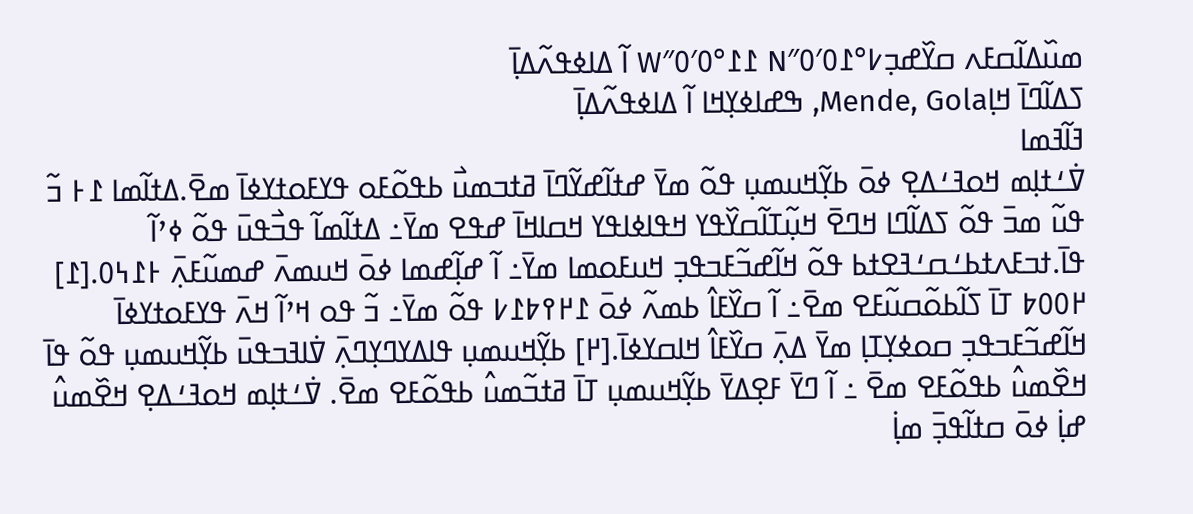ߘߎ߰ߡߊ߬ߛߓߍ ߛߌ߰ߝߏ߲߇°߁߀′߀″N ߁߁°߀′߀″W ߊ߬ ߡߊߦߟߍ߬ߡߊ߲߫
ߖߡߊ߬ߣߊ߫ ߞߊ߲Mende, Gola, ߒߝߊߦߌ߲ߞߊ ߊ߬ ߡߊߦߟߍ߬ߡߊ߲߫
ߔߊ߬ߔߘߊ
ߜ߭ߑߙߊ߲ߘ ߞߋߔߑߡߐ߲ ߦߋ߫ ߕߌ߲߬ߞߎߘߎ߲ ߟߋ߬ ߘߌ߫ ߝߙߊ߬ߝߌ߬ߣߊ߫ ߥߙߏߘߎ߯ ߕߟߋ߬ߓߋ ߟߌߓߋߙߌߦߊ߫ ߘߐ߫.ߡߙߊ߬ߘߊ ߁߅ ߏ߬ ߟߎ߬ ߘߏ߫ ߟߋ߬ ߖߡߊ߬ߣߊ ߞߣߐ߫ ߞߎ߲߬ߠߊ߬ߛߌ߰ߟߌ ߞߟߊߦߊߟߌ ߞߛߊߞߊ߫ ߝߟߐ ߘߌ߫߸ ߡߙߊ߬ߘߊ߬ ߟߏ߯ߟߎ߫ ߟߋ߬ ߦߴߊ߬ ߟߊ߫.ߙߏߓߍߙߕߑߛߑߔߐߙߕ ߟߋ߬ ߞߊ߬ߝߏ߬ߓߏߟߏ߲ ߞߎߓߋߘߊ ߘߌ߫߸ ߊ߬ ߝߊ߲߬ߝߘߊ ߦߋ߫ ߞߎߘߍ߫ ߝߘߎ߬ߓߍ߲߫ ߅߁߆߀.[߁] ߂߀߀߈ ߠߊ߫ ߖߊ߬ߕߋ߬ߛߎ߬ߓߐ ߘߐ߫߸ ߊ߬ ߛߌ߰ߓߊ߮ ߕߘߍ߬ ߦߋ߫ ߁߂߉߈߁߇ ߟߋ߬ ߘߌ߫߸ ߏ߬ ߟߋ ߞߴߊ߬ ߞߍ߫ ߟߌߓߋߙߌߦߊ߫ ߞߊ߬ߝߏ߬ߓߏߟߏ߲ ߛߋߦߌ߲ߠߊ߲ ߘߌ߫ ߡߍ߲߫ ߛߌ߰ߓߊ߮ ߞߊߛߌߦߊ߫.[߂] ߕߌ߲߬ߞߎߘߎ߲ ߟߊߡߌߣߌ߲ߣߍ߲߫ ߜ߭ߊߔߏߟߎ߫ ߕߌ߲߬ߞߎߘߎ߲ ߟߋ߬ ߟߊ߫ ߞߐ߰ߘߎ߮ ߕߟߋ߬ߓߐ ߘߐ߫ ߸ ߊ߬ ߣߌ߫ ߓߐ߲ߡߌ߫ ߕߌ߲߬ߞߎߘߎ߲ ߠߊ߫ ߥߙߏ߬ߘߎ߮ ߕߟߋ߬ߓߐ ߘߐ߫. ߜ߭ߑߙߊ߲ߘ ߞߋߔߑߡߐ߲ ߞߐ߰ߘߎ߮ ߝߊ߲߭ ߦߋ߫ ߛߙߊ߬ߟߏ߲߫ ߘߊ߲߭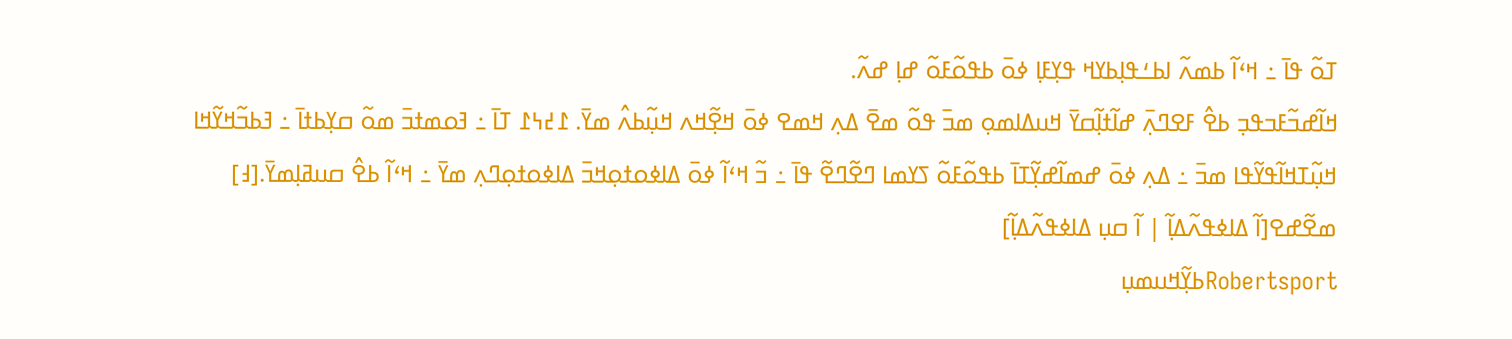ߠߋ߬ ߟߊ߫ ߸ ߞߵߊ߬ ߕߘߍ߬ ߊߕߑߟߊ߲ߕߌߞ ߟߌ߲ߓߊ߲ ߦߋ߫ ߕߟߋ߬ߓߋ߬ ߝߊ߲ ߝߍ߬.
ߞߊ߬ߝߏ߬ߓߏߟߏ߲ ߕߐ߮ ߓߐߣߍ߲߫ ߝߊ߬ߙߊ߲߬ߛߌ߫ ߞߎߡߊߘߋ߲ ߘߏ߫ ߟߋ߬ ߘߐ߫ ߡߍ߲ ߞߘߐ ߦߋ߫ ߞߐ߲߬ߞߍ ߞߎ߲߬ߕߍ߮ ߘߌ߫. ߁߄߆߁ ߠߊ߫ ߸ ߔߋߘߙߏ߫ ߘߋ߬ ߛߌ߲ߕߙߊ߫ ߸ ߔߕߏ߬ߞߌ߬ߞߊ ߞߎ߲߬ߠߞߊ߬ߟߌ߬ߟߊ ߘߏ߫ ߸ ߡߍ߲ ߦߋ߫ ߝߘߊ߬ߝߌ߲߬ߠߊ߫ ߕߟߋ߬ߓߋ߬ ߖߌߘߊ ߣߐ߬ߣߐ߬ ߟߊ߫ ߸ ߏ߬ ߞߵߊ߬ ߦߋ߫ ߡߊߦߋߙߋ߲ߞߏ߫ ߡߊߦߋߙߋ߲ߣߍ߲ ߘߌ߫ ߸ ߞߵߊ߬ ߕߐ߮ ߛߎߥߊ߲ߘߌ߫.[߃]
ߘߐ߬ߝߐ[ߊ߬ ߡߊߦߟߍ߬ߡߊ߲߬ | ߊ߬ ߛߎ߲ ߡߊߦߟߍ߬ߡߊ߲߬]
Robertsportߕߌ߲߬ߞߎߘߎ߲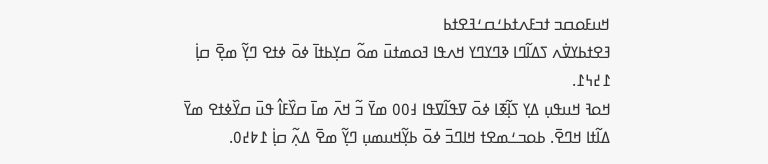ߞߎߓߋߛߏ ߙߏߓߍߙߕߑߛߑߔߐߙߕ
ߔߐߙߕߌߜ߭ߍ ߖߡߊ߬ߣߊ ߢߣߌߣߌ ߞߍߟߊ ߔߋߘߙߎ߫ ߘߋ߬ ߛߌ߲ߕߙߊ߫ ߦߋ߫ ߦߙߐ ߣߌ߲߬ ߘߐ߲߫ ߛߊ߲߭ ߁߄߆߁.
ߞߋߔ ߞߎߟߎ߲ ߡߌ߲ ߖߊ߲߬ߧߊ ߦߋ߫ ߜߟߊ߬ߜߟߊ ߃߀߀ ߘߌ߫ ߏ߬ ߞߍ߫ ߘߊ߫ ߛߌ߰ߓߊ߮ ߟߎ߫ ߛߌ߰ߦߙߐ ߘߌ߫ ߡߊ߬ߙߊ ߞߣߐ߫. ߕߋߏߑߘߐߙ ߞߊߣߏ߫ ߦߋ߫ ߕߌ߲߬ߞߎߘߎ߲ ߣߌ߲߬ ߘߐ߫ ߡߍ߲߬ ߛߊ߲߭ ߁߈߄߀.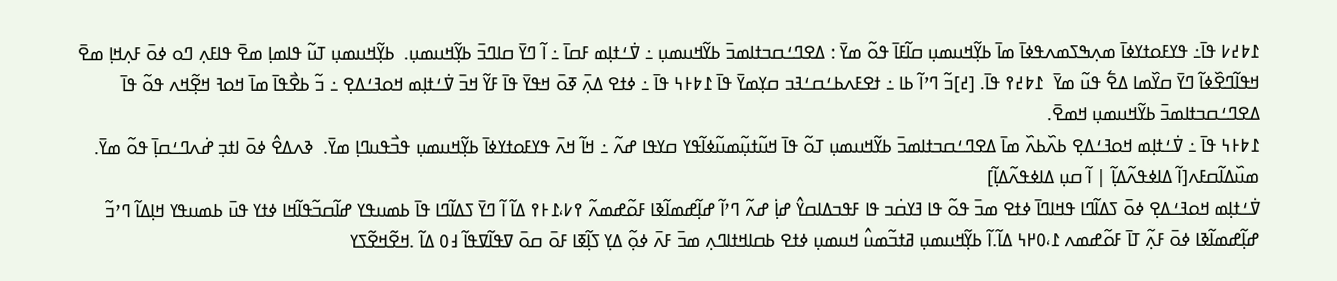߁߈߄߇ ߟߊ߫߸ ߟߌߓߋߙߌߦߊ߫ ߘߍ߲ߒߖߘߍߟߦߊ߫ ߘߊ߫ ߕߌ߲߬ߞߎߘߎ߲ ߛߊ߬ߓߊ߫ ߟߋ߬ ߘߌ߫ : ߡߐߣߑߛߏߙߊߘߏ߫ ߕߌ߬ߞߎߘߎ߲ ߸ ߜ߭ߑߙߊ߲ߘ ߓߛߊ߫ ߸ ߊ߬ ߣߌ߫ ߛߊߣߏ߫ ߕߌ߲߬ߞߎߘߎ߲.  ߕߌ߲߬ߞߎߘߎ߲ ߠߎ߬ ߟߊߘߊ߲ ߘߐ߫ ߟߊߓߍ߲ ߣߋ ߦߋ߫ ߓߍ߲ߞߊ߲ ߘߐ߫ ߞߟߊ߬ߣߐ߰ߦߊ߬ ߣߌ߫ ߛߌ߰ߘߊ ߡߐ߱ ߟߎ߬ ߘߌ߫  ߁߈߄߉ ߟߊ߫. [߄]ߏ߬ ߣߴߊ߬ ߕߊ ߸ ߙߐߓߍߕߑߛߑߔߏ ߛߌ߲ߘߌ߫ ߟߊ߫ ߁߈߅߆ ߟߊ߫ ߸ ߦߙߐ ߡߍ߲߫ ߧߋ߫ ߞߟߌ߫ ߟߊ߫ ߓߌ߬ ߞߏ߫ ߜ߭ߑߙߊ߲ߘ ߞߋߔߑߡߐ߲ ߸ ߏ߬ ߕߐ߯ߟߊ߫ ߘߊ߫ ߞߋߔ ߞߐ߲߬ߞߍ ߟߋ߬ ߟߊ߫ ߡߐߣߑߛߏߙߊߘߏ߫ ߕߌ߬ߞߎߘߎ߲ ߞߘߐ߫.
߁߈߅߆ ߟߊ߫ ߸ ߜ߭ߑߙߊ߲ߘ ߞߋߔߑߡߐ߲ ߕߍ߰ߕߍ߰ ߘߊ߫ ߡߐߣߑߛߏߙߊߘߏ߫ ߕߌ߬ߞߎߘߎ߲ ߠߋ߬ ߟߊ߫ ߞߎ߬ߙߎ߲߬ߘߎ߬ߦߊ߬ߟߌ ߛߌߟߊ ߝߍ߬ ߸ ߞߊ߬ ߞߍ߫ ߟߌߓߋߙߌߦߊ߫ ߕߌ߲߬ߞߎߘߎ߲ ߟߏ߯ߟߎߣߊ߲ ߘߌ߫.  ߢߍߡߐ߮ ߦߋ߫ ߊߙߏ߲ ߝ߭ߍߣߑߛߊ߲߫ ߟߋ߬ ߘߌ߫.
ߘߎ߰ߡߊ߬ߛߓߍ[ߊ߬ ߡߊߦߟߍ߬ߡߊ߲߬ | ߊ߬ ߛߎ߲ ߡߊߦߟߍ߬ߡߊ߲߬]
ߜ߭ߑߙߊ߲ߘ ߞߋߔߑߡߐ߲ ߦߋ߫ ߖߡߊ߬ߣߊ ߟߞߊߣߊ߫ ߦߙߐ ߘߏ߫ ߟߋ߬ ߟߊ ߔߌߛ߭ߏ ߟߊ ߓߟߏߡߊߛߌ߮ ߝߊ߲߭ ߝߍ߬ ߣߴߊ߬ ߝߊ߲߬ߝߘߊ߬ߢߊ ߓߋ߬ߝߘߍ߬ ߉߇،߁߅߉ ߡߊ߬ ߊ߬ ߣߌ߫ ߖߡߊ߬ߣߊ ߟߊ߫ ߕߘߎߟߌ ߝߊ߬ߛߏ߬ߟߊ߬ߞߊ ߦߙߌ ߟߎ߫ ߕߘߎߟߌ ߞߊ߲ߡߊ߬ ߣߴߏ߬ ߝߊ߲߬ߝߘߊ߬ߢߊ ߦߋ߫ ߓߍ߲߬ ߠߊ߫ ߓߋ߬ߝߘߍ ߁،߀߂߆ ߡߊ߬.ߊ߬ ߕߌ߲߬ߞߎߘߎ߲ ߥߙߏ߬ߘߎ߮ ߞߎߘߎ߲ ߦߙߐ ߕߛߊߞߙߊߣߍ߲ ߘߏ߫ ߓߍ߫ ߦߋ߲߬ ߡߌ߲ ߖߊ߲߬ߧߊ ߓߋ߫ ߛߋ߫ ߜߟߊ߬ߜߟߊ߬ ߃߀ ߡߊ߬ .ߞߐ߬ߞߐ߬ߖߌ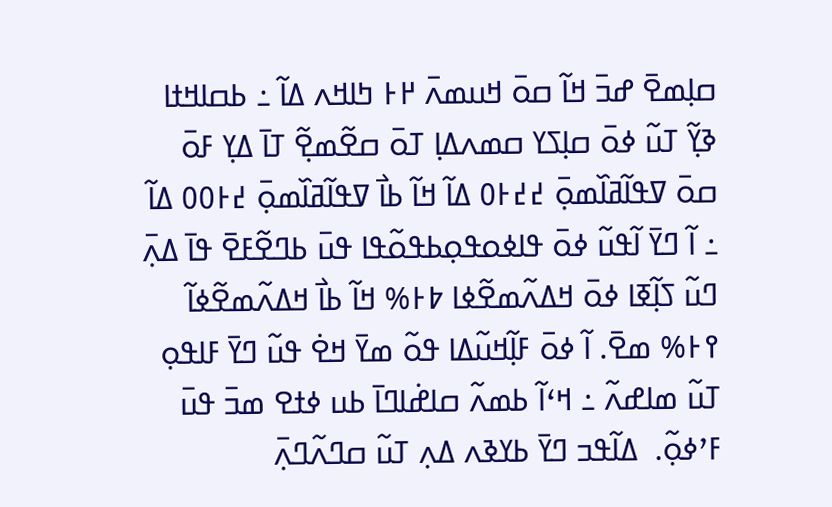ߛߊ߲ߘߐ߫ ߝߏ߫ ߞߊ߬ ߛߋ߫ ߞߎߘߍ߫ ߂߅ ߤߊߞߍ ߡߊ߬ ߸ ߕߛߊߞߙߊ  ߢߌ߲߬ ߠߎ߬ ߦߋ߫ ߛߊ߲ߖߌ ߛߘߍߡߊ߲ ߠߋ߫ ߛߐ߬ߘߐ߲߬ ߠߊ߫ ߡߌ߲ ߓߋ߫ ߛߋ߫ ߜߟߊ߬ߥߊ߰ߘߋ߲߫ ߄߄߅߀ ߡߊ߬ ߞߊ߬ ߕߊ߯ ߜߟߊ߬ߥߊ߰ߘߋ߲߫ ߄߅߀߀ ߡߊ߬ ߸ ߊ߬ ߣߌ߫ ߊ߬ߟߎ߬ ߦߋ߫ ߟߊߦߋߟߋ߲ߕߟߋ߬ߟߊ ߟߎ߫ ߕߣߐ߬ߓߐ߫ ߟߊ߫ ߡߍ߲߫ ߣߎ߬ ߖߊ߲߬ߧߊ ߦߋ߫ ߞߡߍ߬ߘߐ߬ߦߊ ߈߅% ߞߊ߬ ߕߊ߯ ߞߡߍ߬ߘߐ߬ߦߊ߬ ߉߅% ߘߐ߫. ߊ߬ ߦߋ߫ ߓߊ߲߬ߞߎ߬ߡߊ ߟߋ߬ ߘߌ߫ ߞߐ߭ ߟߎ߬ ߣߌ߫ ߓߊߟߋ߲ ߠߎ߬ ߘߊߝߍ߬ ߸ ߞߵߊ߬ ߕߘߍ߬ ߛߊߝ߭ߊߣߊ߫ ߕߎ ߦߙߐ ߘߏ߫ ߟߎ߫ ߓߴߦߋ߲߬.  ߡߊ߬ߟߏ ߣߌ߫ ߕߌߢߍ ߡߍ߲ ߠߎ߬ ߛߣߍ߬ߣߍ߲߫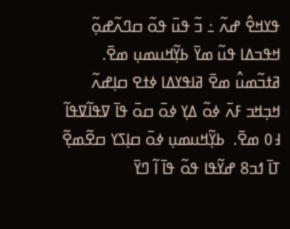ߟߌߞߐ߮ ߝߍ߬ ߸ ߏ߬ ߟߎ߫ ߟߋ߬ ߛߣߍ߬ߝߋ߲߬ ߞߟߏߡߊ ߟߎ߬ ߘߌ߫ ߕߌ߲߬ߞߎߘߎ߲ ߘߐ߫.  ߥߙߏ߬ߘߎ߮ ߘߐ߫ ߥߊߟߌߡߊ ߦߙߐ ߛߊ߲ߝߍ߬ ߞߏ߲ߞߏ ߓߍ߫ ߦߋ߬ ߡߌ߲ ߦߋ߫ ߛߋ߫ ߟߊ߫ ߜߟߊ߬ߜߟߊ߬ ߃߀ ߘߐ߫.  ߕߌ߲߬ߞߎߘߎ߲ ߦߋ߫ ߛߊ߲ߖߌ ߛߐ߬ߘߐ߲߬ ߠߊ߫ ߗߏ8 ߝߌ߬ߟߊ ߟߋ߬ ߟߊ߫ ߊ߬ ߣߌ߫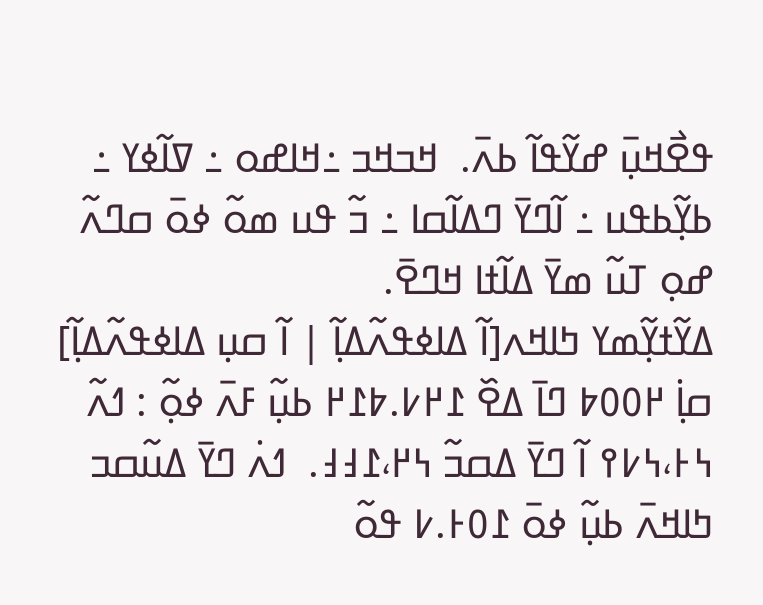ߟߐ߯ߞߎ߲߫ ߝߌ߬ߟߊ߬ ߕߍ߫.  ߞߏߞߏ ߸ߞߊߝߋ ߸ ߜߊ߬ߦߌ ߸ ߕߌ߲߬ߕߟߎ ߸ ߊ߬ߣߌ߫ ߣߡߊ߬ߛߊ ߸ ߏ߬ ߟߎ ߘߋ߬ ߦߋ߫ ߛߣߍ߬ ߝߋ߲ ߠߎ߬ ߘߌ߫ ߡߊ߬ߙߊ ߞߣߐ߫.
ߡߌ߬ߙߌ߲߬ߘߌ ߤߊߞߍ[ߊ߬ ߡߊߦߟߍ߬ߡߊ߲߬ | ߊ߬ ߛߎ߲ ߡߊߦߟߍ߬ߡߊ߲߬]
ߛߊ߲߭ ߂߀߀߈ ߣߊ߫ ߡߐ߰ ߁߂߇.߈߁߂ ߕߎ߲߬ ߓߍ߫ ߦߋ߲߬ : ߗߍ߬ ߆߅،߆߇߉ ߊ߬ ߣߌ߫ ߡߛߏ߬ ߆߂،߁߃߃.  ߗߍ߭ ߣߌ߫ ߡߎ߬ߛߏ ߤߊߞߍ߫ ߕߎ߲߬ ߦߋ߫ ߁߀߅.߇ ߟߋ߬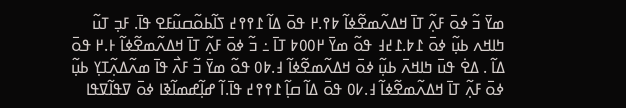ߘߌ߫ ߏ߬ ߦߋ߫ ߓߍ߲߬ ߠߊ߫ ߞߡߍ߬ߘߐ߬ߦߊ߬ ߈߉.߂ ߟߋ߫ ߡߊ߬ ߁߉߉߄ ߖߊ߬ߕߋ߬ߛߎ߬ߓߐ ߟߊ߫. ߓߏ߲ ߠߎ߬ ߤߊߞߍ ߕߎ߲߬ ߦߋ߫ ߁߈.߁߄߃ ߟߋ߬ ߘߌ߫ ߂߀߀߈ ߠߊ߫ ߸ ߏ߬ ߦߋ߫ ߓߍ߲߬ ߠߊ߫ ߞߡߍ߬ߘߐ߬ߦߊ߬ ߅.߂ ߟߋ߫ ߡߊ߬ . ߡߐ߭ ߟߎ߫ ߤߊߞߍ߫ ߕߎ߲߬ ߦߋ߫ ߞߡߍ߬ߘߐ߬ߦߊ߬ ߃.߈߀ ߟߋ߬ ߘߌ߫ ߏ߬ ߓߍ߯ ߟߊ߫ ߘߍ߬ߡߍ߲߬ߠߌ߲ ߕߎ߲߬ ߦߋ߫ ߓߍ߲߬ ߠߊ߫ ߞߡߍ߬ߘߐ߬ߦߊ߬ ߃.߇߀ ߟߋ߫ ߡߊ߬ ߛߊ߲߬ ߁߉߉߄ ߟߊ߫.ߊ߬ ߝߊ߲߬ߝߘߊ߬ߢߊ ߦߋ߫ ߜߟߊ߬ߜߟߊ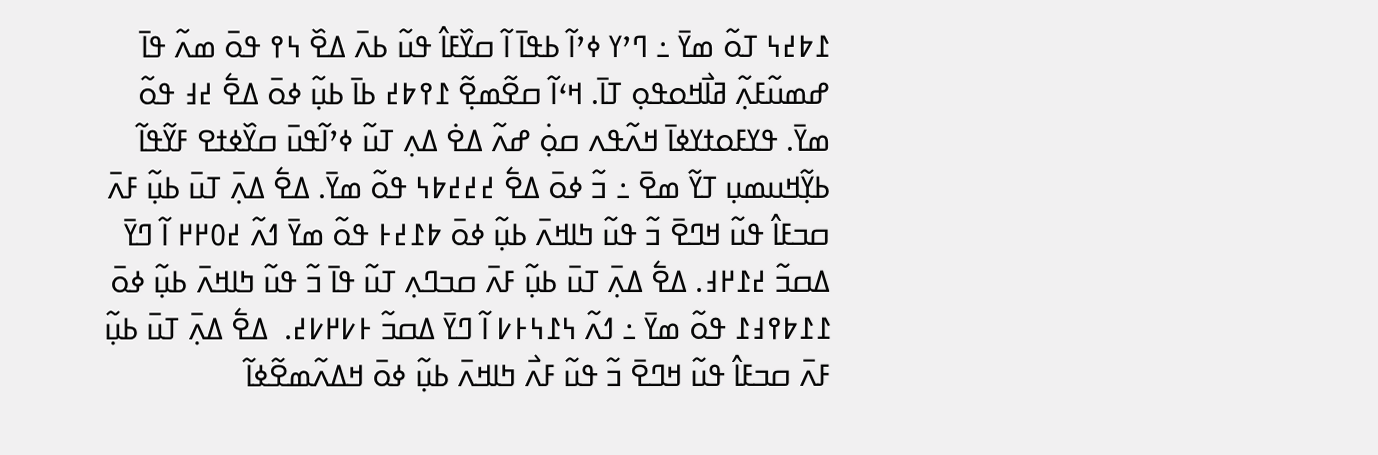߁߈߄߆ ߠߋ߬ ߘߌ߫ ߸ ߣߴߌ ߦߴߊ߬ ߕߟߊ߫ ߊ߬ ߛߌ߰ߓߊ߮ ߟߎ߬ ߕߍ߫ ߡߐ߰ ߆߉ ߟߋ߫ ߘߍ߬ ߟߊ߫ ߝߘߎ߬ߓߍ߲߬ ߥߊ߯ߞߋߟߋ߲ ߠߊ߫. ߞߵߊ߬ ߛߐ߬ߘߐ߲߬ ߁߉߈߄ ߕߊ߫ ߕߎ߲߬ ߦߋ߫ ߡߐ߱ ߄߃ ߟߋ߬ ߘߌ߫. ߟߌߓߋߙߌߦߊ߫ ߞߍ߬ߟߍ ߛߋ߲߭ ߝߍ߬ ߡߐ߭ ߡߍ߲ ߠߎ߬ ߦߴߊ߬ߟߎ߫ ߛߌ߰ߦߙߐ ߓߌ߬ߟߊ߬ ߕߌ߲߬ߞߎߘߎ߲ ߠߌ߬ ߘߐ߫ ߸ ߏ߬ ߦߋ߫ ߡߐ߱ ߄߄߄߈߆ ߟߋ߬ ߘߌ߫. ߡߐ߱ ߡߍ߲߫ ߠߎ߫ ߕߎ߲߬ ߓߍ߫ ߛߏߓߊ߮ ߟߎ߬ ߞߣߐ߫ ߏ߬ ߟߎ߬ ߤߊߞߍ߫ ߕߎ߲߬ ߦߋ߫ ߈߁߄߅ ߟߋ߬ ߘߌ߫ ߗߍ߬ ߄߀߂߂ ߊ߬ ߣߌ߫ ߡߛߏ߬ ߄߁߂߃. ߡߐ߱ ߡߍ߲߫ ߠߎ߫ ߕߎ߲߬ ߓߍ߫ ߛߏߣߍ߲ ߠߎ߬ ߟߊ߫ ߏ߬ ߟߎ߬ ߤߊߞߍ߫ ߕߎ߲߬ ߦߋ߫ ߁߁߈߉߃߁ ߟߋ߬ ߘߌ߫ ߸ ߗߍ߬ ߆߁߆߅߇ ߊ߬ ߣߌ߫ ߡߛߏ߬ ߅߇߂߇߄.  ߡߐ߱ ߡߍ߲߫ ߠߎ߫ ߕߎ߲߬ ߓߍ߫ ߛߏߓߊ߮ ߟߎ߬ ߞߣߐ߫ ߏ߬ ߟߎ߬ ߓߍ߯ ߤߊߞߍ߫ ߕߎ߲߬ ߦߋ߫ ߞߡߍ߬ߘߐ߬ߦߊ߬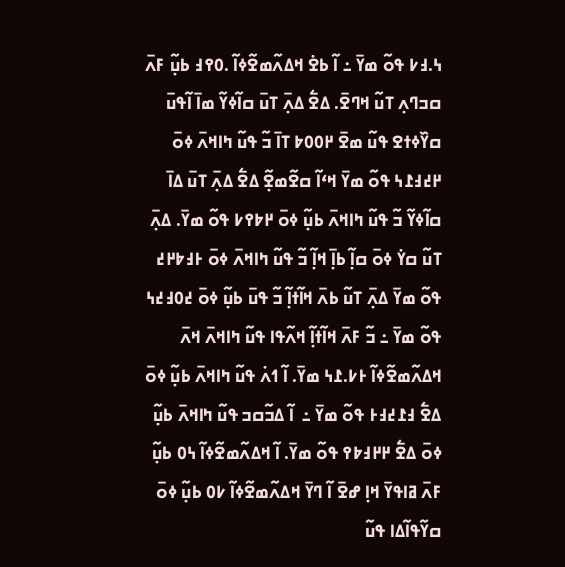߆.߃߇ ߟߋ߬ ߘߌ߫ ߸ ߊ߬ ߕߐ߭ ߞߡߍ߬ߘߐ߬ߦߊ߬ .߀߉߃ ߕߎ߲߬ ߓߍ߫ ߛߏߣߍ߲ ߠߎ߬ ߞߣߐ߫. ߡߐ߱ ߡߍ߲߫ ߠߎ߫ ߛߊ߬ߦߌ߬ ߘߊ߫ ߊ߬ߟߎ߫ ߛߌ߰ߦߙߐ ߟߎ߬ ߘߐ߫ ߂߀߀߈ ߠߊ߫ ߏ߬ ߟߎ߬ ߤߊߞߍ߫ ߦߋ߫ ߂߄߃߁߆ ߟߋ߬ ߘߌ߫ ߞߵߊ߬ ߛߐ߬ߘߐ߲߬ ߡߐ߱ ߡߍ߲߫ ߠߎ߫ ߡߊ߫ ߛߊ߬ߦߌ߬ ߏ߬ ߟߎ߬ ߤߊߞߍ߫ ߕߎ߲߬ ߦߋ߫ ߂߈߉߇ ߟߋ߬ ߘߌ߫. ߡߍ߲߫ ߠߎ߬ ߛߌ߭ ߦߋ߫ ߛߊ߲߬ ߕߊ߲߫ ߞߊ߲߬ ߏ߬ ߟߎ߬ ߤߊߞߍ߫ ߦߋ߫ ߅߃߈߂߄ ߟߋ߬ ߘߌ߫ ߡߍ߲߫ ߠߎ߬ ߕߍ߫ ߞߊ߬ߙߊ߲߬ ߏ߬ ߟߎ߫ ߕߎ߲߬ ߦߋ߫ ߄߀߃߄߆ ߟߋ߬ ߘߌ߫ ߸ ߏ߬ ߓߍ߫ ߞߊ߬ߙߊ߲߬ ߞߍ߬ߟߊ ߟߎ߬ ߤߊߞߍ߫ ߞߍ߫ ߞߡߍ߬ߘߐ߬ߦߊ߬ ߅߇.߁߆ ߘߌ߫. ߊ߬ ߗߍ߭ ߟߎ߬ ߤߊߞߍ߫ ߕߎ߲߬ ߦߋ߫ ߡߐ߱ ߃߁߄߃߅ ߟߋ߬ ߘߌ߫ ߸  ߊ߬ ߡߏ߬ߛߏ ߟߎ߬ ߤߊߞߍ߫ ߕߎ߲߬ ߦߋ߫ ߡߐ߱ ߂߂߃߈߉ ߟߋ߬ ߘߌ߫. ߊ߬ ߞߡߍ߬ߘߐ߬ߦߊ߬ ߆߀ ߕߎ߲߬ ߓߍ߫ ߥߊߟߌ߫ ߞߊ߲ ߝߐ߫ ߊ߬ ߣߌ߫ ߞߡߍ߬ߘߐ߬ߦߊ߬ ߇߀ ߕߎ߲߬ ߦߋ߫ ߛߌ߬ߟߊ߬ߡߊ ߟߎ߬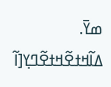ߘߌ߫.
ߡߊ߬ߞߙߐ߬ߞߙߐ߬ߣߌ߲[ߊ߬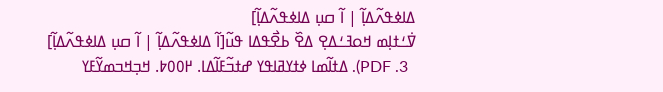ߡߊߦߟߍ߬ߡߊ߲߬ | ߊ߬ ߛߎ߲ ߡߊߦߟߍ߬ߡߊ߲߬]
ߜ߭ߑߙߊ߲ߘ ߞߋߔߑߡߐ߲ ߡߐ߰ ߕߐ߯ߟߡߊ ߟߎ߬[ߊ߬ ߡߊߦߟߍ߬ߡߊ߲߬ | ߊ߬ ߛߎ߲ ߡߊߦߟߍ߬ߡߊ߲߬]
  3. PDF). ߡߙߊ߬ߘߊ ߦߙߌߥߊߟߌ ߝߙߏ߬ߓߊ߬ߡߊ. ߂߀߀߈. ߞߏ߲ߞߏߘߌ߬ߓߌ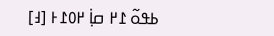ߕߟߋ߬ ߁߂ ߛߊ߲߭ ߂߀߁߅ [߃]